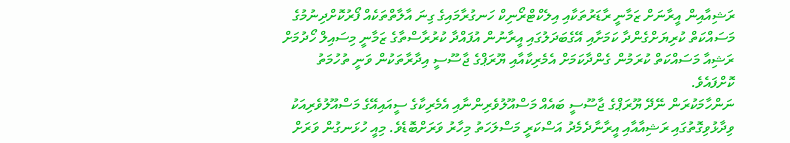ރަޝިއާއިން އީރާނަށް ޒަމާނީ ރާޑަރުތަކާއި އިލެކްޓްރޯނިކް ހަނގުރާމައިގެ ގިނަ އާލާތްތަކެއް ފޯރުކޮށްދިނުމުގެ މަސައްކަތް ކުރިޔަށްގެންދާ ކަމަށާއި އޭގެބަދަލުގައި އީރާނުން އުފައްދާ ކުރުރާސްތާގެ ޒަމާނީ މިސައިލް ހޯދުމަށް ރަޝިއާ މަސައްކަތް ކުރަމުން ގެންދާކަމަށް އެމެރިކާއާއި ޔޫރަޕްގެ ޖާސޫސީ އިދާރާތަކުން ވަނީ ތުހުމަތު ކޮށްފައެވެ.
ނަންހާމަކުރަން ނޭދޭ ޔޫރަޕްގެ ޖާސޫސީ ބައެއް މަސްއޫލުވެރިންނާއި އެމެރިކާގެ ސީއައިއޭގެ މަސްއޫލުވެރިއަކު ވިދާޅުވިގޮތުގައި ރަޝިއާއާއި އީރާނާދެމެދު އަސްކަރީ މަސްލަހަތު މިހާރު ވަރަށްބޮޑެވެ. މިއީ ހުޅަނގުން ވަރަށް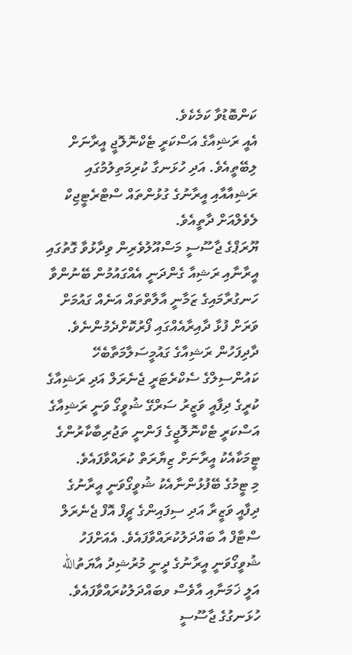ކަންބޮޑުވާ ކަމެކެވެ.
އެއީ ރަޝިއާގެ އަސްކަރީ ޓެކްނޮލޮޖީ އީރާނަށް ލިބޭތީއެވެ. އަދި ހުޅަނގާ ކުރިމަތިލުމުގައި ރަޝިއާއާއި އީރާނުގެ ގުޅުންތައް ސްޓްރެޓީޖިކް ލެވެލްއަށް ދާތީއެވެ.
ޔޫރަޕްގެ ޖާސޫސީ މަސްއޫލުވެރިން ވިދާޅުވާ ގޮތުގައި އީރާނާއި ރަޝިއާ ގެންދަނީ އެއްގައުމުން ބޭނުންވާ ހަނގުރާމައިގެ ޒަމާނީ އާލާތްތައް އަނެއް ގައުމަށް ވަރަށް ފުޅާ ދާއިރާއެއްގައި ފޯރުކޮށްދެމުންނެވެ.
ދާދިފަހުން ރަޝިއާގެ ގައުމީސަލާމަތާބެހޭ ކައުންސިލްގެ ސެކްރެޓަރީ ޖެނެރަލް އަދި ރަޝިއާގެ ކުރީގެ ދިފާއީ ވަޒީރު ސަރްގޭ ޝުވީގޯ ވަނީ ރަޝިއާގެ އަސްކަރީ ޓެކްނޮލޮޖީގެ ފަންނީ ތަޖުރިބާކާރުންގެ ޓީމަކާއެކު އީރާނަށް ޒިޔާރަތް ކުރައްވާފައެވެ.
މި ޓީމުގެ ބޭފުޅުންނާއެކު ޝުވީގޯވަނީ އީރާނުގެ ދިފާއީ ވަޒީރާ އަދި ސިފައިންގެ ޗީފް އޮފް ޖެނެރަލް ސްޓާފް އާ ބައްދަލުކުރައްވާފައެވެ. އެއަށްފަހު ޝުވީގޯވަނީ އީރާނުގެ ދީނީ މުރުޝިދު އާޔަތުالله އަލީ ޚަމަނާއި އާވެސް ވބައްދަލުކުރައްވާފައެވެ.
ހުޅަނގުގެ ޖާސޫސީ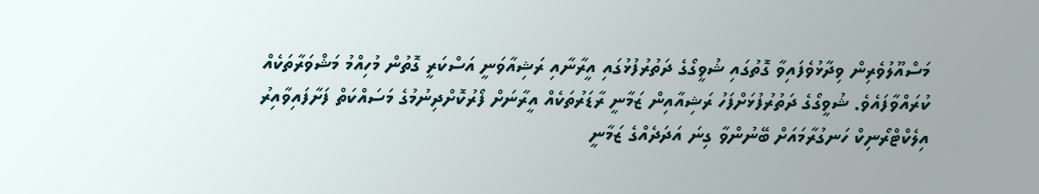މަސްއޫލުވެރިން ވިދާޅުވެފައިވާ ގޮތުގައި ޝުވީގޯގެ ދަތުރުފުޅުގައި އީރާނާއި ރަޝިއާވަނީ އަސްކަރީ ގޮތުން މުހިއްމު މަޝްވަރާތަކެއް ކުރައްވާފައެވެ. ޝުވީގޯގެ ދަތުރުފުޅަށްފަހު ރަޝިއާއިން ޒަމާނީ ރާޑަރުތަކެއް އީރާނަށް ފޯރުކޮށްދިނުމުގެ މަސައްކަތް ފަށާފައިވާއިރު އިލެކްޓްރޯނިކް ހަނގުރާމައަށް ބޭނުންވާ ގިނަ އަދަދެއްގެ ޒަމާނީ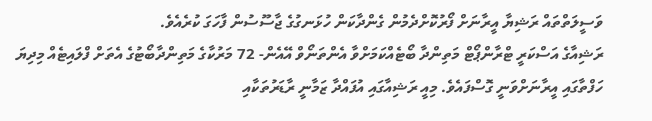ވަސީލަތްތައް ރަޝިޔާ އީރާނަށް ފޯރުކޮށްދެމުން ގެންދާކަން ހުޅަނގުގެ ޖާސޫސުން ފާހަގަ ކުރެއެވެ.
ރަޝިއާގެ އަސްކަރީ ޓްރާންޕޯޓް މަތިންދާ ބޯޓެއްކަމަށްވާ އެންތަނޯވް އޭއެން- 72 މަރުކާގެ މަތިންދާބޯޓުގެ އެތަށް ފްލައިޓެއް މިދިޔަ ހަފްތާގައި އީރާނަށްވަނީ ގޮސްފައެވެ. މިއީ ރަޝިއާގައި އުފައްދާ ޒަމާނީ ރާޑަރުތަކާއި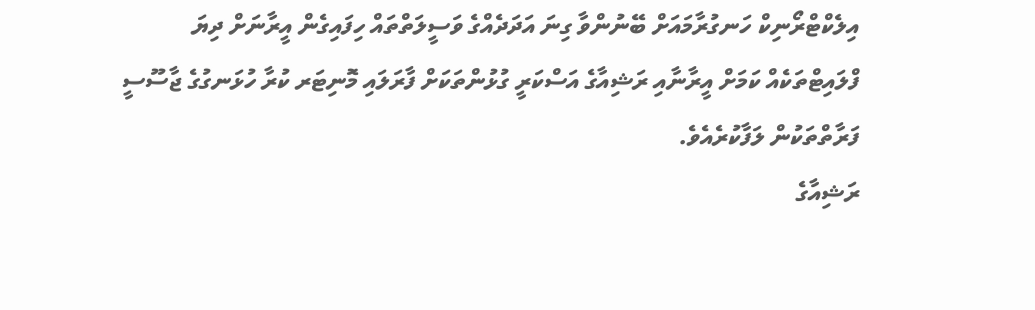އިލެކްޓްރޯނިކް ހަނގުރާމައަށް ބޭނުންވާ ގިނަ އަދަދެއްގެ ވަސީލަތްތައް ހިފައިގެން އީރާނަށް ދިޔަ ފްލައިޓްތަކެއް ކަމަށް އީރާނާއި ރަޝިއާގެ އަސްކަރީ ގުޅުންތަކަށް ފާރަލައި މޮނިޓަރ ކުރާ ހުޅަނގުގެ ޖާސޫސީ ފަރާތްތަކުން ލަފާކުރެއެވެ.
ރަޝިއާގެ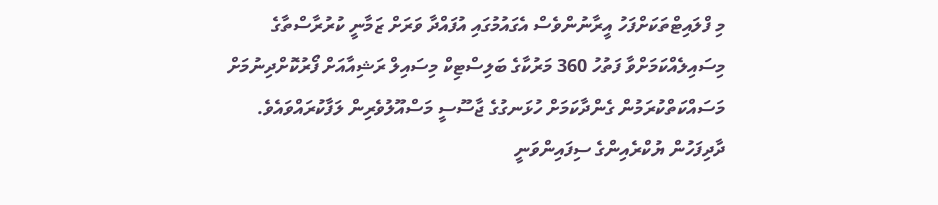މި ފްލައިޓްތަކަށްފަހު އީރާނުންވެސް އެގައުމުގައި އުފައްދާ ވަރަށް ޒަމާނީ ކުރުރާސްތާގެ މިސައިލެއްކަމަށްވާ ފަތުހު 360 މަރުކާގެ ބަލިސްޓިކް މިސައިލް ރަޝިއާއަށް ފޯރުކޮށްދިނުމަށް މަސައްކަތްކުރަމުން ގެންދާކަމަށް ހުޅަނގުގެ ޖާސޫސީ މަސްއޫލުވެރިން ލަފާކުރައްވައެވެ.
ދާދިފަހުން ޔުކްރެއިންގެ ސިފައިންވަނީ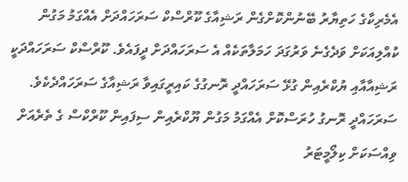އެމެރިކާގެ ހަތިޔާރު ބޭނުންކޮށްގެން ރަޝިއާގެ ކޫރްސްކް ސަރަހައްދަށް އެއްގަމު މަގުން ކުއްލިއަކަށް ވަދެގެނެ ވަރުގަދަ ހަމަލާތަކެއް އެ ސަރަހައްދަށް ދީފައެވެ. ކޫރްސްކް ސަރަހައްދަކީ ރަޝިއާއާއި ޔުކްރެއިން ގުޅޭ ސަރަހައްދީ ރޮނގުގެ ކައިރީގައިވާ ރަޝިއާގެ ސަރަހައްދެކެވެ.
ސަރަހައްދީ ރޮނގު ހުރަސްކޮށް އެއްގަމު މަގުން ޔޫކްރެއިން ސިފައިން ކޫރްކްސް ގެ ތެރެއަށް ވިއްސަކަށް ކިލޯމީޓަރު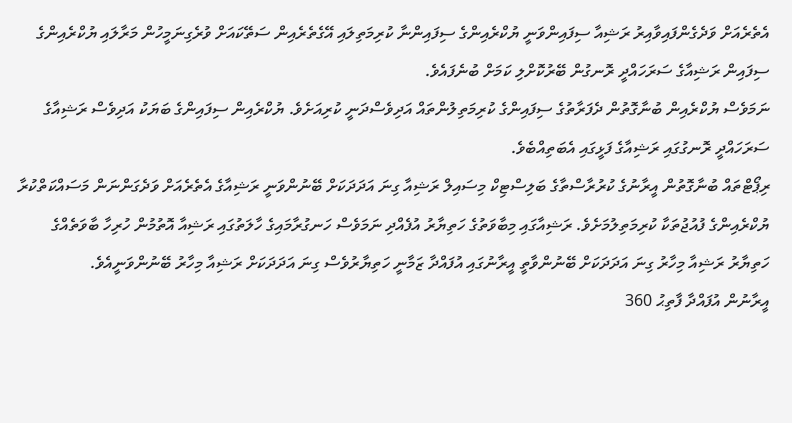އެތެރެއަށް ވަދެގެންފައިވާއިރު ރަޝިއާ ސިފައިންވަނީ ޔުކްރެއިންގެ ސިފައިންނާ ކުރިމަތިލައި އޭގެތެރެއިން ސަތޭކައަށް ވުރެގިނަމީހުން މަރާލައި ޔުކްރެއިންގެ ސިފައިން ރަޝިއާގެ ސަރަހައްދީ ރޮނގުން ބޭރުކޮށްލި ކަމަށް ބުނެފައެވެ.
ނަމަވެސް ޔުކްރެއިން ބުނާގޮތުން ދެފަރާތުގެ ސިފައިންގެ ކުރިމަތިލުންތައް އަދިވެސްދަނީ ކުރިއަށެވެ. ޔުކްރެއިން ސިފައިންގެ ބަޔަކު އަދިވެސް ރަޝިއާގެ ސަރަހައްދީ ރޮނގުގައި ރަޝިއާގެ ފަޅީގައި އެބަތިއްބެވެ.
ރިޕޯޓްތައް ބުނާގޮތުން އީރާނުގެ ކުރުރާސްތާގެ ބަލިސްޓިކް މިސައިލް ރަޝިއާ ގިނަ އަދަދަކަށް ބޭނުންވަނީ ރަޝިއާގެ އެތެރެއަށް ވަދެގަންނަން މަސައްކަތްކުރާ ޔުކްރެއިންގެ ފުއުޖުތަކާ ކުރިމަތިލުމަށެވެ. ރަޝިއާގައި މިބާވަތުގެ ހަތިޔާރު އުފެއްދި ނަމަވެސް ހަނގުރާމައިގެ ހާލަތުގައި ރަޝިއާ އޮތުމުން ހުރިހާ ބާވަތެއްގެ ހަތިޔާރު ރަޝިއާ މިހާރު ގިނަ އަދަދަކަށް ބޭނުންވާތީ އީރާނުގައި އުފައްދާ ޒަމާނީ ހަތިޔާރުވެސް ގިނަ އަދަދަކަށް ރަޝިއާ މިހާރު ބޭނުންވަނީއެވެ.
އީރާނުން އުފައްދާ ފާތިޙު 360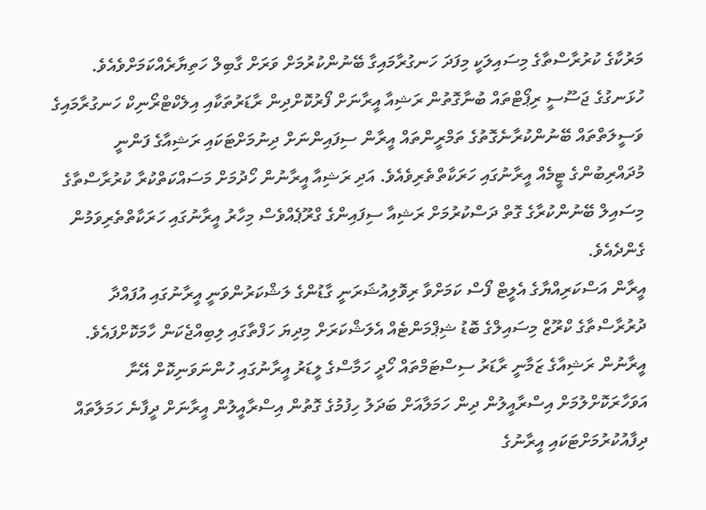މަރުކާގެ ކުރުރާސްތާގެ މިސައިލަކީ މިފަދަ ހަނގުރާމައިގާ ބޭނުންކުރުމަށް ވަރަށް ގާބިލް ހަތިޔާރެއްކަމަށްވެއެވެ.
ހުޅަނގުގެ ޖަސޫސީ ރިޕޯޓްތައް ބުނާގޮތުން ރަޝިއާ އީރާނަށް ފޯރުކޮށްދިން ރާޑަރުތަކާއި އިލެކްޓްރޯނިކް ހަނގުރާމައިގެ ވަސީލަތްތައް ބޭނުންކުރާނެގޮތުގެ ތަމްރީންތައް އީރާން ސިފައިންނަށް ދިނުމަށްޓަކައި ރަޝިއާގެ ފަންނީ މުދައްރިބުންގެ ޓީމެއް އީރާނުގައި ހަރަކާތްތެރިވެއެވެ. އަދި ރަޝިއާ އީރާނުން ހޯދުމަށް މަސައްކަތްކުރާ ކުރުރާސްތާގެ މިސައިލް ބޭނުންކުރާގެ ގޮތް ދަސްކުރުމަށް ރަޝިއާ ސިފައިންގެ ގްރޫޕެއްވެސް މިހާރު އީރާނުގައި ހަރަކާތްތެރިވަމުން ގެންދެއެވެ.
އީރާން އަސްކަރިއްޔާގެ އެލީޓް ފޯސް ކަމަށްވާ ރިވޮލިއުޝަރަނީ ގާޑުންގެ ލަޝްކަރުންވަނީ އީރާނުގައި އުފައްދާ ދުރުރާސްތާގެ ކްރޫޒް މިސައިލްގެ ބޮޑު ޝިޕްމަންޓެއް އެލަޝްކަރަށް މިދިޔަ ހަފްތާގައި ލިބިއްޖެކަން ހާމަކޮށްފައެވެ.
އީރާނުން ރަޝިއާގެ ޒަމާނީ ރާޑަރު ސިސްޓަމްތައް ހޯދީ ހަމާސްގެ ލީޑަރު އީރާނުގައި ހުންނަވަނިކޮށް އޭނާ އަވަހާރަކޮށްލުމަށް އިސްރާއީލުން ދިން ހަމަލާއަށް ބަދަލު ހިފުމުގެ ގޮތުން އިސްރާއީލުން އީރާނަށް ދީފާނެ ހަމަލާތައް ދިފާއުކުރުމަށްޓަކައި އީރާނުގެ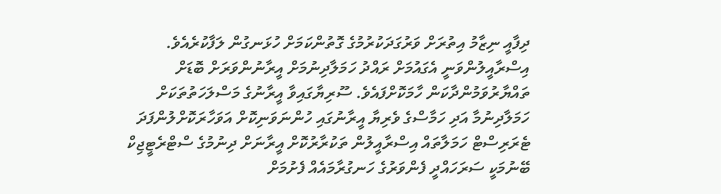ދިފާއީ ނިޒާމު އިތުރަށް ވަރުގަދަކުރުމުގެ ގޮތުންކަމަށް ހުޅަނގުން ލަފާކުރެއެވެ.
އިސްރާއީލުންވަނީ އެގައުމަށް ރައްދު ހަމަލާދިނުމަށް އީރާނުންވަރަށް ބޮޑަށް ތައްޔާރުވަމުންދާކަން ހާމަކޮށްފައެވެ. ސޫރިޔާގައިވާ އީރާނުގެ މަސްލަހަތުތަކަށް ހަމަލާދިނުމާ އަދި ހަމާސްގެ ވެރިޔާ އީރާނުގައި ހުންނަވަނިކޮށް އަވަހާރަކޮށްލުންފަދަ ޓެރަރިސްޓް ހަމަލާތައް އިސްރާއީލުން ތަކުރާރުކޮށް އީރާނަށް ދިނުމުގެ ސްޓްރެޓީޖިކް ބޭނުމަކީ ސަރަހައްދީ ފެންވަރުގެ ހަނގުރާމައެއް ފެށުމަށް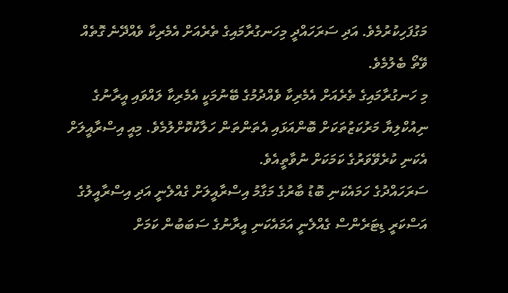މަގުފަހިކުރުމެވެ. އަދި ސަރަހައްދީ މިހަނގުރާމައިގެ ތެރެއަށް އެމެރިކާ ވެއްދޭނެ ގޮތެއް ވޭތޯ ބެލުމެވެ.
މި ހަނގުރާމައިގެ ތެރެއަށް އެމެރިކާ ވެއްދުމުގެ ބޭނުމަކީ އެމެރިކާ ލައްވައި އީރާނުގެ ނިއުކްލިޔާ މަރުކަޒުތަކަށް ބޮންއަޅައި އެތަންތަން ހަލާކުކޮށްލުމެވެ. މިއީ އިސްރާއީލަށް އެކަނި ކުރެވޭވަރުގެ ކަމަކަށް ނުވާތީއެވެ.
ސަރަހައްދުގެ ހަމައެކަނި ބޮޑު ބާރުގެ މަގާމު އިސްރާއީލަށް ގެއްލެނީ އަދި އިސްރާއީލުގެ އަސްކަރީ ޑިޓަރެންސް ގެއްލެނީ އަމައެކަނި އީރާނުގެ ސަބަބުން ކަމަށް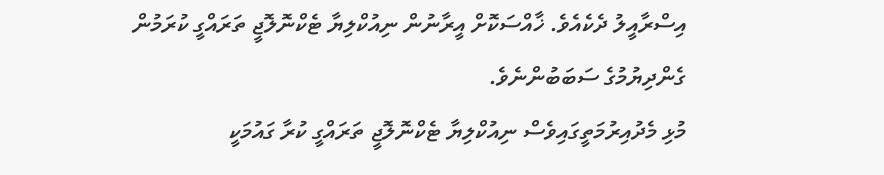އިސްރާއީލު ދެކެއެވެ. ޚާއްސަކޮށް އީރާނުން ނިއުކްލިޔާ ޓެކްނޮލޮޖީ ތަރައްގީ ކުރަމުން ގެންދިޔުމުގެ ސަބަބުންނެވެ.
މުޅި މެދުއިރުމަތީގައިވެސް ނިއުކްލިޔާ ޓެކްނޮލޮޖީ ތަރައްގީ ކުރާ ގައުމަކީ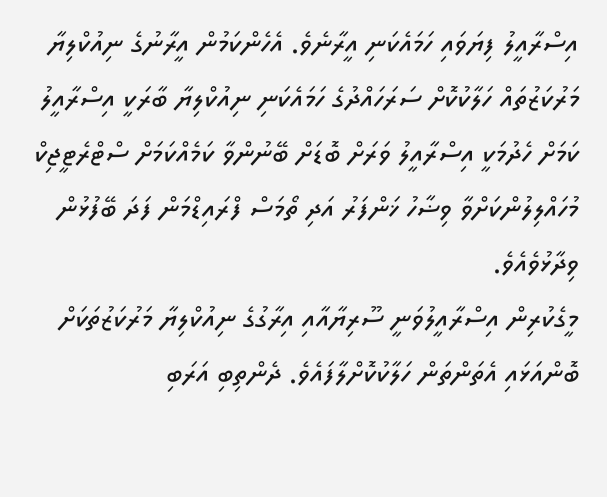އިސްރާއީލު ފިޔަވައި ހަމައެކަނި އީރާނެވެ. އެހެންކަމުން އީރާނުގެ ނިއުކްލިޔާ މަރުކަޒުތައް ހަލާކުކޮށް ސަރަހައްދުގެ ހަމައެކަނި ނިއުކްލިޔާ ބާރަކީ އިސްރާއީލު ކަމަށް ހެދުމަކީ އިސްރާއީލު ވަރަށް ބޮޑަށް ބޭނުންވާ ކަމެއްކަމަށް ސްޓްރެޓީޖިކް މުހައްލިލުންކަށްވާ ވިޟާހު ޚަންފަރު އަދި ތޯމަސް ފްރައިޑްމަން ފަދަ ބޭފުޅުން ވިދާޅުވެއެވެ.
މީގެކުރިން އިސްރާއީލުވަނީ ސޫރިޔާއާއި އިރާގުގެ ނިއުކްލިޔާ މަރުކަޒުތަކަށް ބޮންއަޅައި އެތަންތަން ހަލާކުކޮށްލާފައެވެ. ދެންތިބި އަރަބި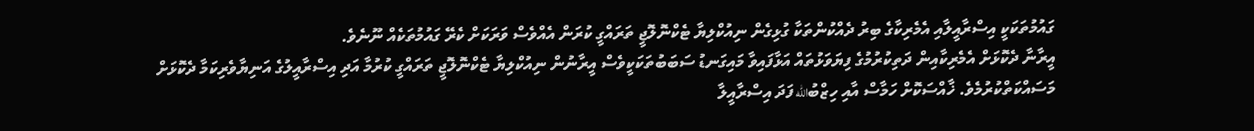ގައުމުތަކަކީ އިސްރާއީލާއި އެމެރިކާގެ ބިރު ދެއްކުންތަކާ ގުޅިގެން ނިއުކްލިޔާ ޓެކްނޮލޮޖީ ތަރައްގީ ކުރަން އެއްވެސް ވަރަކަށް ކެރޭ ގައުމުތަކެއް ނޫނެވެ.
އީރާނާ ދެކޮޅަށް އެމެރިކާއިން ދަތިކުރުމުގެ ފިޔަވަޅުތައް އަޅާފައިވާ މައިގަނޑު ސަބަބުތަކަކީވެސް އީރާނުން ނިއުކްލިޔާ ޓެކްނޮލޮޖީ ތަރައްގީ ކުރުމާ އަދި އިސްރާއީލުގެ އަނިޔާވެރިކަމާ ދެކޮޅަށް މަސައްކަތްކުރުމެވެ. ޚާއްސަކޮށް ހަމާސް އާއި ހިޒްބުالله ފަދަ އިސްރާއީލާ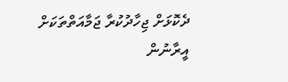ދެކޮޅަށް ޖިހާދުކުރާ ޖަމާއަތްތަކަށް އީރާނުން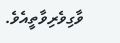ވާގިވެރިވާތީއެވެ.